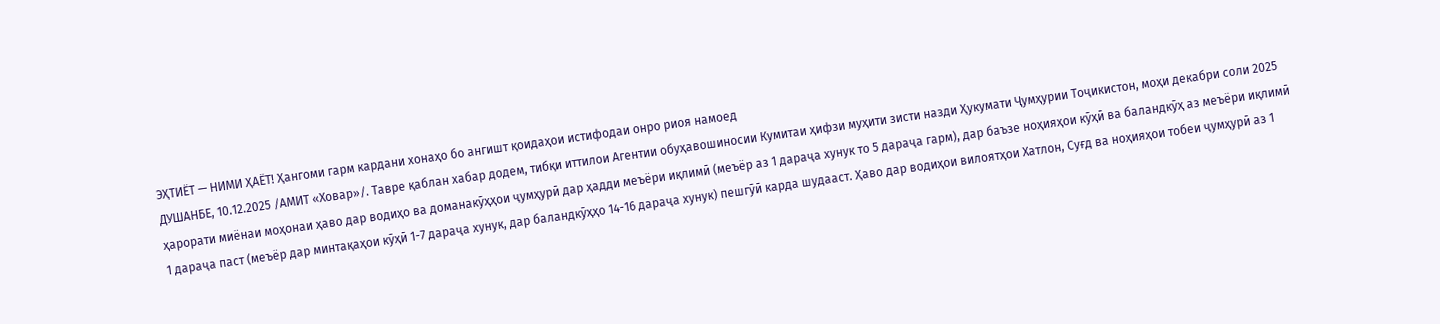ЭҲТИЁТ — НИМИ ҲАЁТ! Ҳангоми гарм кардани хонаҳо бо ангишт қоидаҳои истифодаи онро риоя намоед
ДУШАНБЕ, 10.12.2025 /АМИТ «Ховар»/. Тавре қаблан хабар додем, тибқи иттилои Агентии обуҳавошиносии Кумитаи ҳифзи муҳити зисти назди Ҳукумати Ҷумҳурии Тоҷикистон, моҳи декабри соли 2025 ҳарорати миёнаи моҳонаи ҳаво дар водиҳо ва доманакӯҳҳои ҷумҳурӣ дар ҳадди меъёри иқлимӣ (меъёр аз 1 дараҷа хунук то 5 дараҷа гарм), дар баъзе ноҳияҳои кӯҳӣ ва баландкӯҳ аз меъёри иқлимӣ 1 дараҷа паст (меъёр дар минтақаҳои кӯҳӣ 1-7 дараҷа хунук, дар баландкӯҳҳо 14-16 дараҷа хунук) пешгӯӣ карда шудааст. Ҳаво дар водиҳои вилоятҳои Хатлон, Суғд ва ноҳияҳои тобеи ҷумҳурӣ аз 1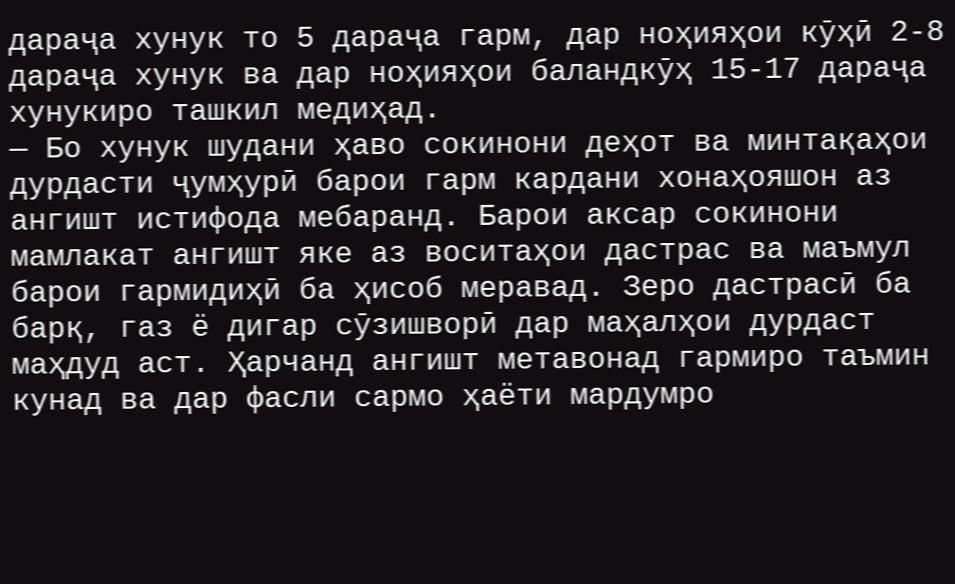дараҷа хунук то 5 дараҷа гарм, дар ноҳияҳои кӯҳӣ 2-8 дараҷа хунук ва дар ноҳияҳои баландкӯҳ 15-17 дараҷа хунукиро ташкил медиҳад.
— Бо хунук шудани ҳаво сокинони деҳот ва минтақаҳои дурдасти ҷумҳурӣ барои гарм кардани хонаҳояшон аз ангишт истифода мебаранд. Барои аксар сокинони мамлакат ангишт яке аз воситаҳои дастрас ва маъмул барои гармидиҳӣ ба ҳисоб меравад. Зеро дастрасӣ ба барқ, газ ё дигар сӯзишворӣ дар маҳалҳои дурдаст маҳдуд аст. Ҳарчанд ангишт метавонад гармиро таъмин кунад ва дар фасли сармо ҳаёти мардумро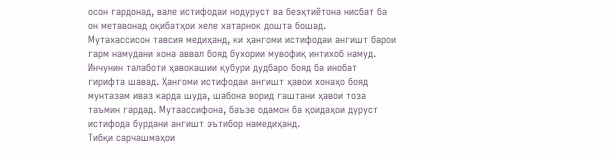осон гардонад, вале истифодаи нодуруст ва беэҳтиётона нисбат ба он метавонад оқибатҳои хеле хатарнок дошта бошад.
Мутахассисон тавсия медиҳанд, ки ҳангоми истифодаи ангишт барои гарм намудани хона аввал бояд бухории мувофиқ интихоб намуд. Инчунин талаботи ҳавокашии қубури дудбаро бояд ба инобат гирифта шавад. Ҳангоми истифодаи ангишт ҳавои хонаҳо бояд мунтазам иваз карда шуда, шабона ворид гаштани ҳавои тоза таъмин гардад. Мутаассифона, баъзе одамон ба қоидаҳои дуруст истифода бурдани ангишт эътибор намедиҳанд.
Тибқи сарчашмаҳои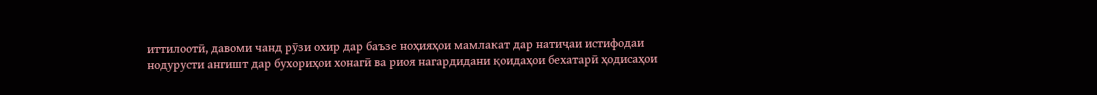иттилоотӣ, давоми чанд рӯзи охир дар баъзе ноҳияҳои мамлакат дар натиҷаи истифодаи нодурусти ангишт дар бухориҳои хонагӣ ва риоя нагардидани қоидаҳои бехатарӣ ҳодисаҳои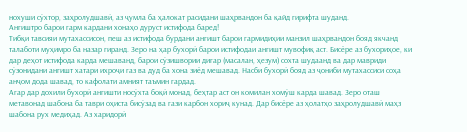нохуши сӯхтор, заҳролудшавӣ, аз ҷумла ба ҳалокат расидани шаҳрвандон ба қайд гирифта шуданд.
Ангиштро барои гарм кардани хонаҳо дуруст истифода баред!
Тибқи тавсияи мутахассисон, пеш аз истифода бурдани ангишт барои гармидиҳии манзил шаҳрвандон бояд якчанд талаботи муҳимро ба назар гиранд. Зеро на ҳар бухорӣ барои истифодаи ангишт мувофиқ аст. Бисёре аз бухориҳое, ки дар деҳот истифода карда мешаванд, барои сӯзишвории дигар (масалан, ҳезум) сохта шудаанд ва дар мавриди сӯзонидани ангишт хатари ихроҷи газ ва дуд ба хона зиёд мешавад. Насби бухорӣ бояд аз ҷониби мутахассиси соҳа анҷом дода шавад, то кафолати амният таъмин гардад.
Агар дар дохили бухорӣ ангишти носӯхта боқӣ монад, беҳтар аст он комилан хомӯш карда шавад. Зеро оташ метавонад шабона ба таври оҳиста бисӯзад ва гази карбон хориҷ кунад. Дар бисёре аз ҳолатҳо заҳролудшавӣ маҳз шабона рух медиҳад. Аз харидорӣ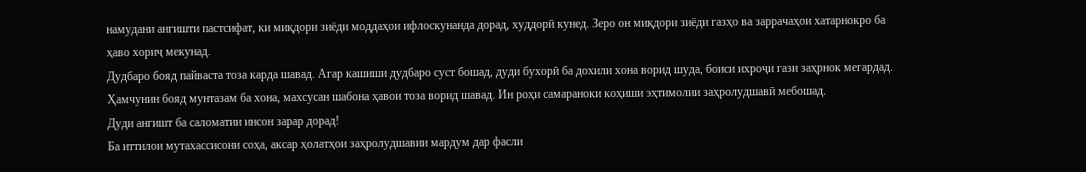намудани ангишти пастсифат, ки миқдори зиёди моддаҳои ифлоскунанда дорад, худдорӣ кунед. Зеро он миқдори зиёди газҳо ва заррачаҳои хатарнокро ба ҳаво хориҷ мекунад.
Дудбаро бояд пайваста тоза карда шавад. Агар кашиши дудбаро суст бошад, дуди бухорӣ ба дохили хона ворид шуда, боиси ихроҷи гази заҳрнок мегардад. Ҳамчунин бояд мунтазам ба хона, махсусан шабона ҳавои тоза ворид шавад. Ин роҳи самараноки коҳиши эҳтимолии заҳролудшавӣ мебошад.
Дуди ангишт ба саломатии инсон зарар дорад!
Ба иттилои мутахассисони соҳа, аксар ҳолатҳои заҳролудшавии мардум дар фасли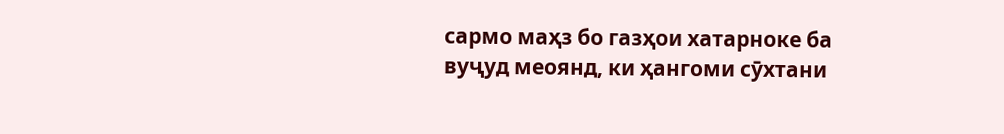сармо маҳз бо газҳои хатарноке ба вуҷуд меоянд, ки ҳангоми сӯхтани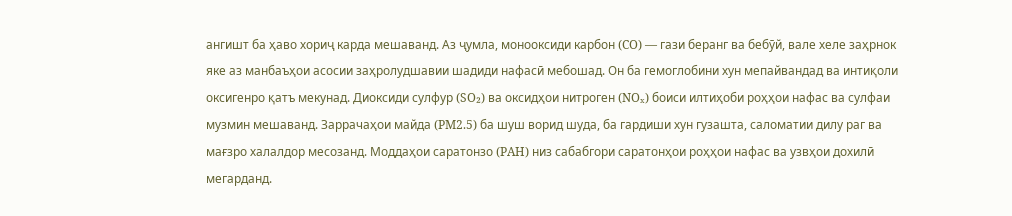ангишт ба ҳаво хориҷ карда мешаванд. Аз ҷумла, монооксиди карбон (CO) — гази беранг ва бебӯй, вале хеле заҳрнок яке аз манбаъҳои асосии заҳролудшавии шадиди нафасӣ мебошад. Он ба гемоглобини хун мепайвандад ва интиқоли оксигенро қатъ мекунад. Диоксиди сулфур (SO₂) ва оксидҳои нитроген (NOₓ) боиси илтиҳоби роҳҳои нафас ва сулфаи музмин мешаванд. Заррачаҳои майда (PM2.5) ба шуш ворид шуда, ба гардиши хун гузашта, саломатии дилу раг ва мағзро халалдор месозанд. Моддаҳои саратонзо (PAH) низ сабабгори саратонҳои роҳҳои нафас ва узвҳои дохилӣ мегарданд.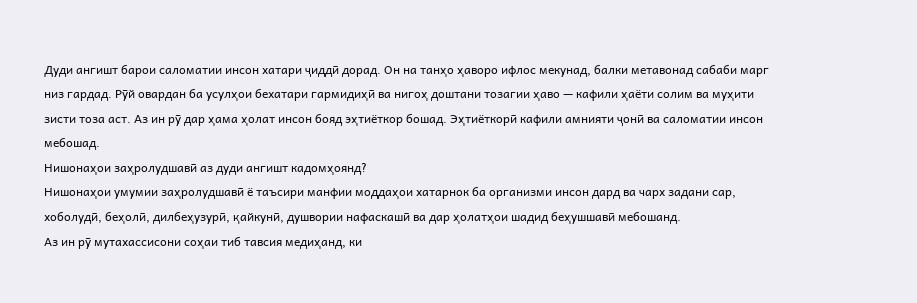Дуди ангишт барои саломатии инсон хатари ҷиддӣ дорад. Он на танҳо ҳаворо ифлос мекунад, балки метавонад сабаби марг низ гардад. Рӯй овардан ба усулҳои бехатари гармидиҳӣ ва нигоҳ доштани тозагии ҳаво — кафили ҳаёти солим ва муҳити зисти тоза аст. Аз ин рӯ дар ҳама ҳолат инсон бояд эҳтиёткор бошад. Эҳтиёткорӣ кафили амнияти ҷонӣ ва саломатии инсон мебошад.
Нишонаҳои заҳролудшавӣ аз дуди ангишт кадомҳоянд?
Нишонаҳои умумии заҳролудшавӣ ё таъсири манфии моддаҳои хатарнок ба организми инсон дард ва чарх задани сар, хоболудӣ, беҳолӣ, дилбеҳузурӣ, қайкунӣ, душвории нафаскашӣ ва дар ҳолатҳои шадид беҳушшавӣ мебошанд.
Аз ин рӯ мутахассисони соҳаи тиб тавсия медиҳанд, ки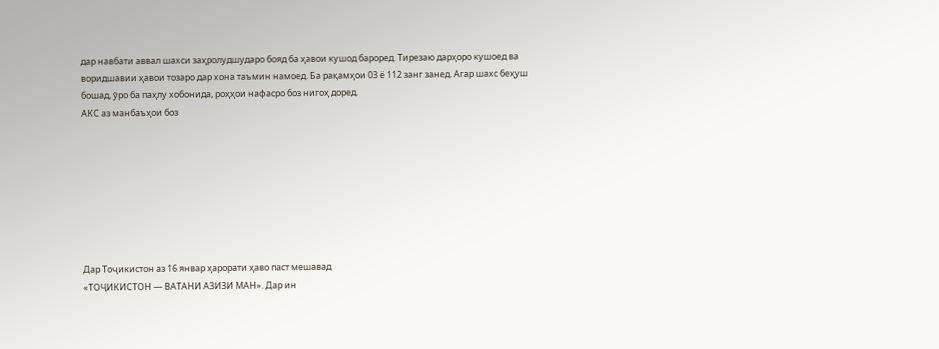дар навбати аввал шахси заҳролудшударо бояд ба ҳавои кушод бароред. Тирезаю дарҳоро кушоед ва воридшавии ҳавои тозаро дар хона таъмин намоед. Ба рақамҳои 03 ё 112 занг занед. Агар шахс беҳуш бошад, ӯро ба паҳлу хобонида, роҳҳои нафасро боз нигоҳ доред.
АКС аз манбаъҳои боз








Дар Тоҷикистон аз 16 январ ҳарорати ҳаво паст мешавад
«ТОҶИКИСТОН — ВАТАНИ АЗИЗИ МАН». Дар ин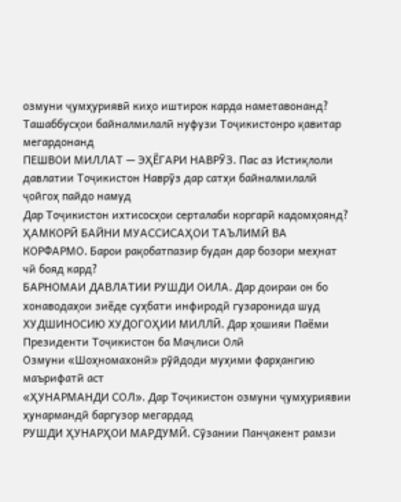озмуни ҷумҳуриявӣ киҳо иштирок карда наметавонанд?
Ташаббусҳои байналмилалӣ нуфузи Тоҷикистонро қавитар мегардонанд
ПЕШВОИ МИЛЛАТ — ЭҲЁГАРИ НАВРӮЗ. Пас аз Истиқлоли давлатии Тоҷикистон Наврӯз дар сатҳи байналмилалӣ ҷойгоҳ пайдо намуд
Дар Тоҷикистон ихтисосҳои серталаби коргарӣ кадомҳоянд?
ҲАМКОРӢ БАЙНИ МУАССИСАҲОИ ТАЪЛИМӢ ВА КОРФАРМО. Барои рақобатпазир будан дар бозори меҳнат чӣ бояд кард?
БАРНОМАИ ДАВЛАТИИ РУШДИ ОИЛА. Дар доираи он бо хонаводаҳои зиёде суҳбати инфиродӣ гузаронида шуд
ХУДШИНОСИЮ ХУДОГОҲИИ МИЛЛӢ. Дар ҳошияи Паёми Президенти Тоҷикистон ба Маҷлиси Олӣ
Озмуни «Шоҳномахонӣ» рӯйдоди муҳими фарҳангию маърифатӣ аст
«ҲУНАРМАНДИ СОЛ». Дар Тоҷикистон озмуни ҷумҳуриявии ҳунармандӣ баргузор мегардад
РУШДИ ҲУНАРҲОИ МАРДУМӢ. Сӯзании Панҷакент рамзи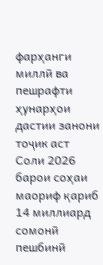фарҳанги миллӣ ва пешрафти ҳунарҳои дастии занони тоҷик аст
Соли 2026 барои соҳаи маориф қариб 14 миллиард сомонӣ пешбинӣ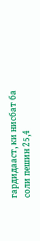гардидааст, ки нисбат ба соли пешин 25,4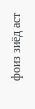фоиз зиёд аст